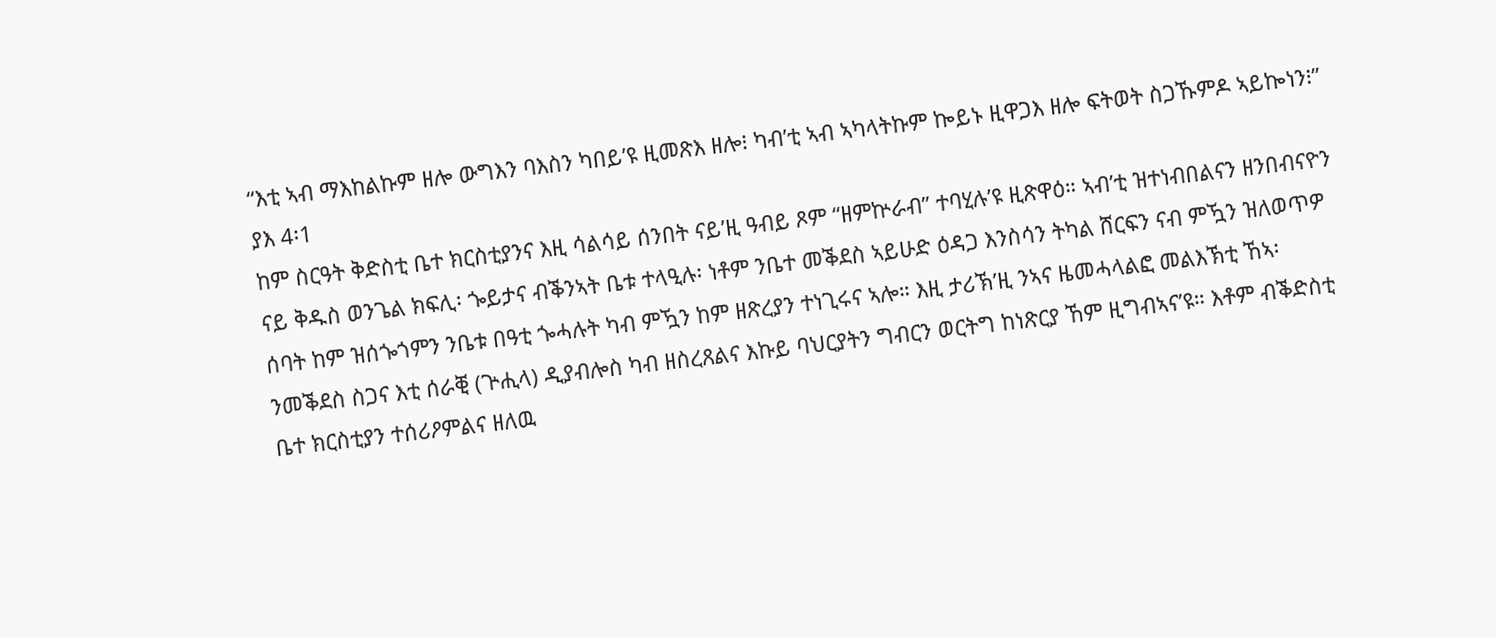“እቲ ኣብ ማእከልኩም ዘሎ ውግእን ባእስን ካበይ’ዩ ዚመጽእ ዘሎ፧ ካብ’ቲ ኣብ ኣካላትኩም ኰይኑ ዚዋጋእ ዘሎ ፍትወት ስጋኹምዶ ኣይኰነን፧” ያእ 4፡1
ከም ስርዓት ቅድስቲ ቤተ ክርስቲያንና እዚ ሳልሳይ ሰንበት ናይ’ዚ ዓብይ ጾም “ዘምኵራብ” ተባሂሉ’ዩ ዚጽዋዕ። ኣብ’ቲ ዝተነብበልናን ዘንበብናዮን ናይ ቅዱስ ወንጌል ክፍሊ፡ ጐይታና ብቕንኣት ቤቱ ተላዒሉ፡ ነቶም ንቤተ መቕደስ ኣይሁድ ዕዳጋ እንስሳን ትካል ሸርፍን ናብ ምዃን ዝለወጥዎ ሰባት ከም ዝሰጐጎምን ንቤቱ በዓቲ ጐሓሉት ካብ ምዃን ከም ዘጽረያን ተነጊሩና ኣሎ። እዚ ታሪኽ’ዚ ንኣና ዜመሓላልፎ መልእኽቲ ኸኣ፡ ንመቕደስ ስጋና እቲ ሰራቒ (ጕሒላ) ዲያብሎስ ካብ ዘስረጸልና እኩይ ባህርያትን ግብርን ወርትግ ከነጽርያ ኸም ዚግብኣና’ዩ። እቶም ብቕድስቲ ቤተ ክርስቲያን ተሰሪዖምልና ዘለዉ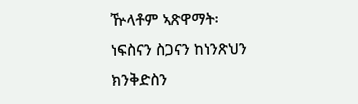ዅላቶም ኣጽዋማት፡ ነፍስናን ስጋናን ከነንጽህን ክንቅድስን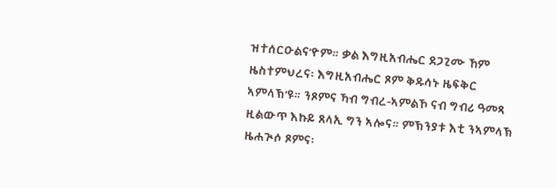ዝተሰርዑልና’ዮም። ቃል እግዚአብሔር ደጋጊሙ ኸም ዜስተምህረና፡ እግዚአብሔር ጾም ቅዱሳኑ ዜፍቅር ኣምላኽ’ዩ። ንጾምና ኻብ ግብረ-ኣምልኾ ናብ ግብሪ ዓመጻ ዚልውጥ እኩይ ጸላኢ ግን ኣሎና። ምኽንያቱ እቲ ንኣምላኽ ዜሐጒሶ ጾምና፡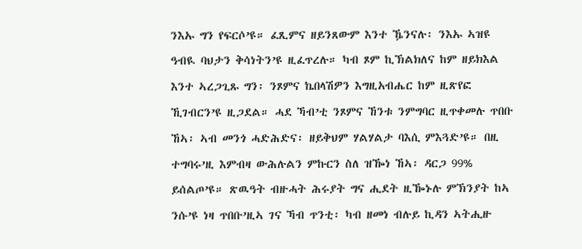ንእኡ ግን የፍርሶ’ዩ። ፈጺምና ዘይንጸውም እንተ ዄንናሉ፡ ንእኡ ኣዝዩ ዓብዪ ባህታን ቅሳነትን’ዩ ዚፈጥረሉ። ካብ ጾም ኪኽልክለና ከም ዘይክእል እንተ ኣረጋጊጹ ግን፡ ንጾምና ኬበላሽዎን እግዚአብሔር ከም ዚጽየፎ ኺገብርን’ዩ ዚጋደል። ሓደ ኻብ’ቲ ንጾምና ኸንቱ ንምግባር ዚጥቀመሉ ጥበቡ ኸኣ፡ ኣብ መንጎ ሓድሕድና፡ ዘይቅህም ሃልሃልታ ባእሲ ምእጓድ’ዩ። በዚ ተግባሩ’ዚ እምብዛ ውሕሉልን ምኩርን ስለ ዝዀነ ኸኣ፡ ዳርጋ 99% ይሰልጦ’ዩ። ጽዉዓት ብዙሓት ሕሩያት ግና ሒደት ዚዀኑሉ ምኽንያት ከኣ ንሱ’ዩ ነዛ ጥበቡ’ዚኣ ገና ኻብ ጥንቲ፡ ካብ ዘመነ ብሉይ ኪዳን ኣትሒዙ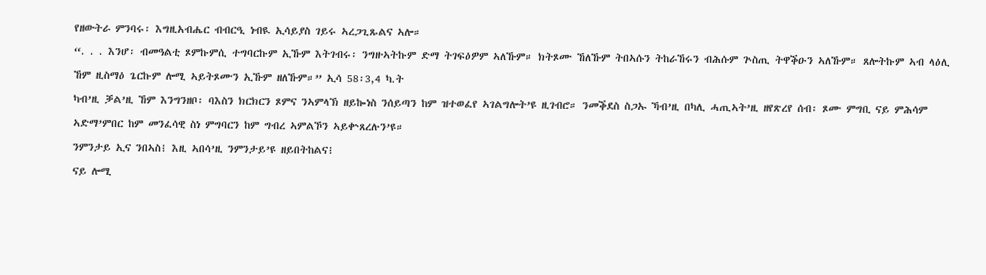የዘውትራ ምንባሩ፡ እግዚአብሔር ብብርዒ ነብዪ ኢሳይያስ ገይሩ ኣረጋጊጹልና ኣሎ።
“. . . እንሆ፡ ብመዓልቲ ጾምኩምሲ ተግባርኩም ኢኹም እትገብሩ፡ ንግዙኣትኩም ድማ ትገፍዕዎም ኣለኹም። ክትጾሙ ኸለኹም ትበኣሱን ትከራኸሩን ብሕሱም ጕስጢ ትዋቕዑን ኣለኹም። ጸሎትኩም ኣብ ላዕሊ ኸም ዚስማዕ ጌርኩም ሎሚ ኣይትጾሙን ኢኹም ዘለኹም።” ኢሳ 58፡3,4 ካ.ት
ካብ’ዚ ቓል’ዚ ኸም እንግንዘቦ፡ ባእስን ክርክርን ጾምና ንኣምላኽ ዘይኰነስ ንሰይጣን ከም ዝተወፈየ ኣገልግሎት’ዩ ዚገብሮ። ንመቕደስ ስጋኡ ኻብ’ዚ በካሊ ሓጢኣት’ዚ ዘየጽረየ ሰብ፡ ጾሙ ምግቢ ናይ ምሕሳም ኣድማ’ምበር ከም መንፈሳዊ ስነ ምግባርን ከም ግብረ ኣምልኾን ኣይቍጸረሉን’ዩ።
ንምንታይ ኢና ንበኣስ፧ እዚ ኣበሳ’ዚ ንምንታይ’ዩ ዘይበትከልና፧
ናይ ሎሚ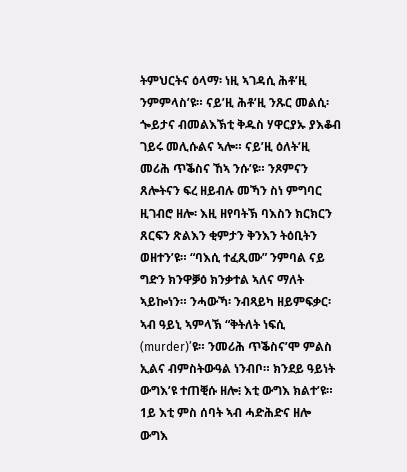ትምህርትና ዕላማ፡ ነዚ ኣገዳሲ ሕቶ’ዚ ንምምላስ’ዩ። ናይ’ዚ ሕቶ’ዚ ንጹር መልሲ፡ ጐይታና ብመልእኽቲ ቅዱስ ሃዋርያኡ ያእቆብ ገይሩ መሊሱልና ኣሎ። ናይ’ዚ ዕለት’ዚ መሪሕ ጥቕስና ኸኣ ንሱ’ዩ። ንጾምናን ጸሎትናን ፍረ ዘይብሉ መኻን ስነ ምግባር ዚገብሮ ዘሎ፡ እዚ ዘየባትኽ ባእስን ክርክርን ጸርፍን ጽልእን ቂምታን ቅንእን ትዕቢትን ወዘተን’ዩ። “ባእሲ ተፈጺሙ” ንምባል ናይ ግድን ክንዋቓዕ ክንቃተል ኣለና ማለት ኣይኰነን። ንሓውኻ፡ ንብጻይካ ዘይምፍቃር፡ ኣብ ዓይኒ ኣምላኽ “ቅትለት ነፍሲ (murder)’ዩ። ንመሪሕ ጥቕስና’ሞ ምልስ ኢልና ብምስትውዓል ነንብቦ። ክንደይ ዓይነት ውግእ’ዩ ተጠቒሱ ዘሎ፧ እቲ ውግእ ክልተ’ዩ።
1ይ እቲ ምስ ሰባት ኣብ ሓድሕድና ዘሎ ውግእ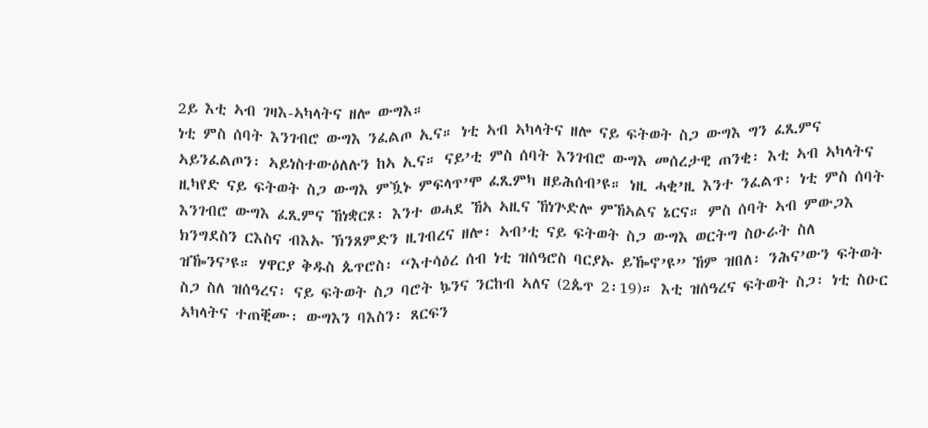2ይ እቲ ኣብ ገዛእ-ኣካላትና ዘሎ ውግእ።
ነቲ ምስ ሰባት እንገብሮ ውግእ ንፈልጦ ኢና። ነቲ ኣብ ኣካላትና ዘሎ ናይ ፍትወት ስጋ ውግእ ግን ፈጺምና ኣይንፈልጦን፡ ኣይነስተውዕለሉን ከኣ ኢና። ናይ’ቲ ምስ ሰባት እንገብሮ ውግእ መሰረታዊ ጠንቂ፡ እቲ ኣብ ኣካላትና ዚካየድ ናይ ፍትወት ስጋ ውግእ ምዃኑ ምፍላጥ’ሞ ፈጺምካ ዘይሕሰብ’ዩ። ነዚ ሓቂ’ዚ እንተ ንፈልጥ፡ ነቲ ምስ ሰባት እንገብሮ ውግእ ፈጺምና ኸነቋርጾ፡ እንተ ወሓደ ኸኣ ኣዚና ኸነጕድሎ ምኸኣልና ኔርና። ምስ ሰባት ኣብ ምውጋእ ክንግደስን ርእስና ብእኡ ኽንጸምድን ዚገብረና ዘሎ፡ ኣብ’ቲ ናይ ፍትወት ስጋ ውግእ ወርትግ ስዑራት ስለ ዝዀንና’ዩ። ሃዋርያ ቅዱስ ጴጥሮስ፡ “እተሳዕረ ሰብ ነቲ ዝሰዓሮስ ባርያኡ ይዀኖ’ዩ” ኸም ዝበለ፡ ንሕና’ውን ፍትወት ስጋ ስለ ዝሰዓረና፡ ናይ ፍትወት ስጋ ባሮት ኴንና ንርከብ ኣለና (2ጴጥ 2፡19)። እቲ ዝሰዓረና ፍትወት ስጋ፡ ነቲ ስዑር ኣካላትና ተጠቒሙ፡ ውግእን ባእስን፡ ጸርፍን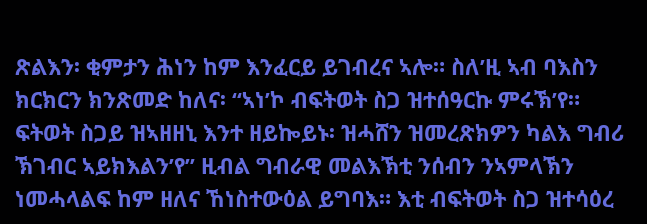ጽልእን፡ ቂምታን ሕነን ከም እንፈርይ ይገብረና ኣሎ። ስለ’ዚ ኣብ ባእስን ክርክርን ክንጽመድ ከለና፡ “ኣነ’ኮ ብፍትወት ስጋ ዝተሰዓርኩ ምሩኽ’የ። ፍትወት ስጋይ ዝኣዘዘኒ እንተ ዘይኰይኑ፡ ዝሓሸን ዝመረጽክዎን ካልእ ግብሪ ኽገብር ኣይክእልን’የ” ዚብል ግብራዊ መልእኽቲ ንሰብን ንኣምላኽን ነመሓላልፍ ከም ዘለና ኸነስተውዕል ይግባእ። እቲ ብፍትወት ስጋ ዝተሳዕረ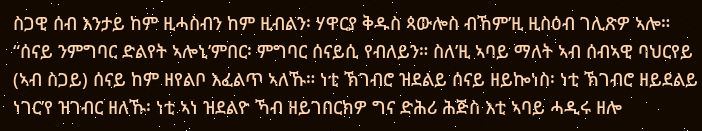ስጋዊ ሰብ እንታይ ከም ዚሓስብን ከም ዚብልን፡ ሃዋርያ ቅዱስ ጳውሎስ ብኸም’ዚ ዚስዕብ ገሊጽዎ ኣሎ።
“ሰናይ ንምግባር ድልየት ኣሎኒ’ምበር፡ ምግባር ሰናይሲ የብለይን። ስለ’ዚ ኣባይ ማለት ኣብ ሰብኣዊ ባህርየይ (ኣብ ስጋይ) ሰናይ ከም ዘየልቦ እፈልጥ ኣለኹ። ነቲ ኽገብሮ ዝደልይ ሰናይ ዘይኰነስ፡ ነቲ ኽገብሮ ዘይደልይ ነገር’የ ዝገብር ዘለኹ፡ ነቲ ኣነ ዝደልዮ ኻብ ዘይገበርክዎ ግና ድሕሪ ሕጅስ እቲ ኣባይ ሓዲሩ ዘሎ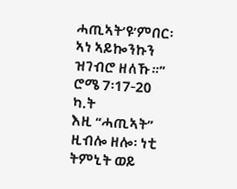ሓጢኣት’ዩ’ምበር፡ ኣነ ኣይኰንኩን ዝገብሮ ዘለኹ።” ሮሜ 7፡17-20 ካ.ት
እዚ “ሓጢኣት” ዚብሎ ዘሎ፡ ነቲ ትምኒት ወይ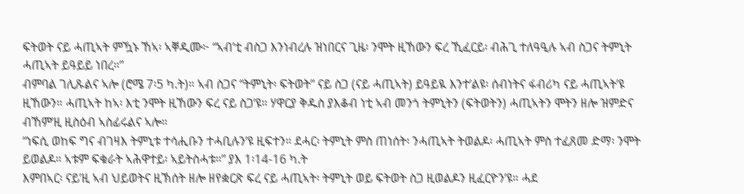ፍትወት ናይ ሓጢኣት ምዃኑ ኸኣ፡ ኣቐዲሙ፦ “ኣብ’ቲ ብስጋ እንነብረሉ ዝነበርና ጊዜ፡ ንሞት ዚኸውን ፍረ ኺፈርይ፡ ብሕጊ ተለዓዒሉ ኣብ ስጋና ትምኒት ሓጢኣት ይዓይይ ነበረ።”
ብምባል ገሊጹልና ኣሎ (ሮሜ 7፡5 ካ.ት)። ኣብ ስጋና “ትምኒት፡ ፍትወት” ናይ ስጋ (ናይ ሓጢኣት) ይዓይዪ እንተ’ልዩ፡ ሰብነትና ፋብሪካ ናይ ሓጢኣት’ዩ ዚኸውን። ሓጢኣት ከኣ፡ እቲ ንሞት ዚኸውን ፍረ ናይ ስጋ’ዩ። ሃዋርያ ቅዱስ ያእቆብ ነቲ ኣብ መንጎ ትምኒትን (ፍትወትን) ሓጢኣትን ሞትን ዘሎ ዝምድና ብኸም’ዚ ዚስዕብ ኣስፊሩልና ኣሎ።
“ነፍሲ ወከፍ ግና ብገዛእ ትምኒቱ ተሳሒቡን ተሓቢሉን’ዩ ዚፍተን። ደሓር፡ ትምኒት ምስ ጠነሰት፡ ንሓጢኣት ትወልዶ፡ ሓጢኣት ምስ ተፈጸመ ድማ፡ ንሞት ይወልዶ። ኣቱም ፍቁራት ኣሕዋተይ፡ ኣይትስሓቱ።” ያእ 1፡14-16 ካ.ት
እምበኣር፡ ናይ’ዚ ኣብ ህይወትና ዚኽሰት ዘሎ ዘየቋርጽ ፍረ ናይ ሓጢኣት፡ ትምኒት ወይ ፍትወት ስጋ ዚወልዶን ዚፈርዮን’ዩ። ሓደ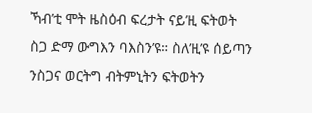ኻብ’ቲ ሞት ዜስዕብ ፍረታት ናይ’ዚ ፍትወት ስጋ ድማ ውግእን ባእስን’ዩ። ስለ’ዚ’ዩ ሰይጣን ንስጋና ወርትግ ብትምኒትን ፍትወትን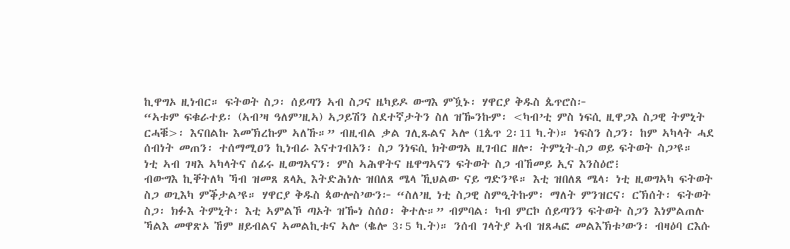ኪዋግኦ ዚነብር። ፍትወት ስጋ፡ ሰይጣን ኣብ ስጋና ዜካይዶ ውግእ ምዃኑ፡ ሃዋርያ ቅዱስ ጴጥሮስ፦
“ኣቱም ፍቁራተይ፡ (ኣብ’ዛ ዓለም’ዚኣ) ኣጋይሽን ስደተኛታትን ስለ ዝዀንኩም፡ <ካብ’ቲ ምስ ነፍሲ ዚዋጋእ ስጋዊ ትምኒት ርሓቑ>፡ እናበልኩ እመኽረኩም ኣለኹ።” ብዚብል ቃል ገሊጹልና ኣሎ (1ጴጥ 2፡11 ካ.ት)። ነፍስን ስጋን፡ ከም ኣካላት ሓደ ሰብነት መጠን፡ ተሰማሚዐን ኪነብራ እናተገብአን፡ ስጋ ንነፍሲ ክትወግኣ ዚገብር ዘሎ፡ ትምኒት-ስጋ ወይ ፍትወት ስጋ’ዩ።
ነቲ ኣብ ገዛእ ኣካላትና ሰፊሩ ዚወግኣናን፡ ምስ ኣሕዋትና ዜዋግኣናን ፍትወት ስጋ ብኸመይ ኢና እንስዕሮ፧
ብውግእ ኪቐትለካ ኻብ ዝመጸ ጸላኢ እትድሕነሉ ዝበለጸ ሜላ ኺህልው ናይ ግድን’ዩ። እቲ ዝበለጸ ሜላ፡ ነቲ ዚወግኣካ ፍትወት ስጋ ወጊእካ ምቕታል’ዩ። ሃዋርያ ቅዱስ ጳውሎስ’ውን፦ “ስለ’ዚ ነቲ ስጋዊ ስምዒትኩም፡ ማለት ምንዝርና፡ ርኽሰት፡ ፍትወት ስጋ፡ ክፉእ ትምኒት፡ እቲ ኣምልኾ ጣኦት ዝዀነ ስሰዐ፡ ቅተሉ።” ብምባል፡ ካብ ምርኮ ሰይጣንን ፍትወት ስጋን እነምልጠሉ ኻልእ መዋጽኦ ኸም ዘይብልና ኣመልኪቱና ኣሎ (ቈሎ 3፡5 ካ.ት)። ንሰብ ገላትያ ኣብ ዝጸሓፎ መልእኽቱ’ውን፡ ብዛዕባ ርእሱ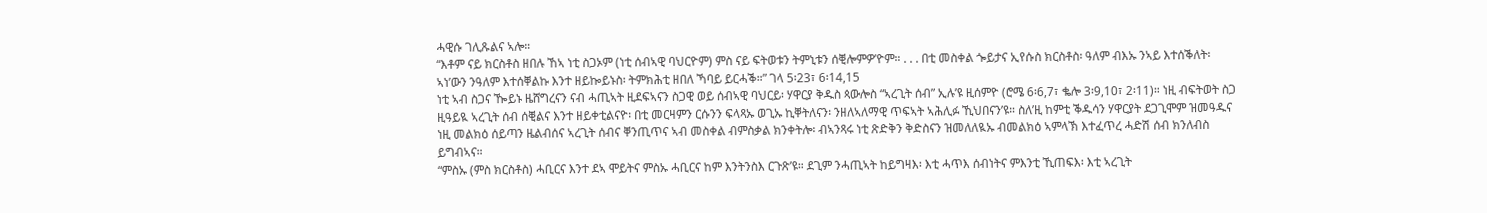ሓዊሱ ገሊጹልና ኣሎ።
“እቶም ናይ ክርስቶስ ዘበሉ ኸኣ ነቲ ስጋኦም (ነቲ ሰብኣዊ ባህርዮም) ምስ ናይ ፍትወቱን ትምኒቱን ሰቒሎምዎ’ዮም። . . . በቲ መስቀል ጐይታና ኢየሱስ ክርስቶስ፡ ዓለም ብእኡ ንኣይ እተሰቕለት፡ ኣነ’ውን ንዓለም እተሰቐልኩ እንተ ዘይኰይኑስ፡ ትምክሕቲ ዘበለ ኻባይ ይርሓቕ።” ገላ 5፡23፣ 6፡14,15
ነቲ ኣብ ስጋና ዀይኑ ዜሸግረናን ናብ ሓጢኣት ዚደፍኣናን ስጋዊ ወይ ሰብኣዊ ባህርይ፡ ሃዋርያ ቅዱስ ጳውሎስ “ኣረጊት ሰብ” ኢሉ’ዩ ዚሰምዮ (ሮሜ 6፡6,7፣ ቈሎ 3፡9,10፣ 2፡11)። ነዚ ብፍትወት ስጋ ዚዓይዪ ኣረጊት ሰብ ሰቒልና እንተ ዘይቀቲልናዮ፡ በቲ መርዛምን ርሱንን ፍላጻኡ ወጊኡ ኪቐትለናን፡ ንዘለኣለማዊ ጥፍኣት ኣሕሊፉ ኺህበናን’ዩ። ስለ’ዚ ከምቲ ቕዱሳን ሃዋርያት ደጋጊሞም ዝመዓዱና ነዚ መልክዕ ሰይጣን ዜልብሰና ኣረጊት ሰብና ቐንጢጥና ኣብ መስቀል ብምስቃል ክንቀትሎ፡ ብኣንጻሩ ነቲ ጽድቅን ቅድስናን ዝመለለዪኡ ብመልክዕ ኣምላኽ እተፈጥረ ሓድሽ ሰብ ክንለብስ ይግብኣና።
“ምስኡ (ምስ ክርስቶስ) ሓቢርና እንተ ደኣ ሞይትና ምስኡ ሓቢርና ከም እንትንስእ ርጉጽ’ዩ። ደጊም ንሓጢኣት ከይግዛእ፡ እቲ ሓጥእ ሰብነትና ምእንቲ ኺጠፍእ፡ እቲ ኣረጊት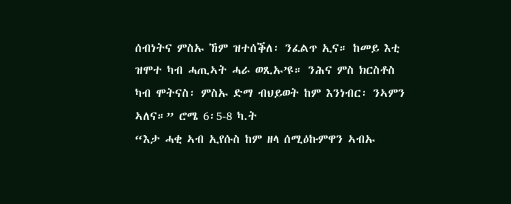ሰብነትና ምስኡ ኸም ዝተሰቕለ፡ ንፈልጥ ኢና። ከመይ እቲ ዝሞተ ካብ ሓጢኣት ሓራ ወጺኡ’ዩ። ንሕና ምስ ክርስቶስ ካብ ሞትናስ፡ ምስኡ ድማ ብህይወት ከም እንነብር፡ ንኣምን ኣለና።” ሮሜ 6፡5-8 ካ.ት
“እታ ሓቂ ኣብ ኢየሱስ ከም ዘላ ሰሚዕኩምዋን ኣብኡ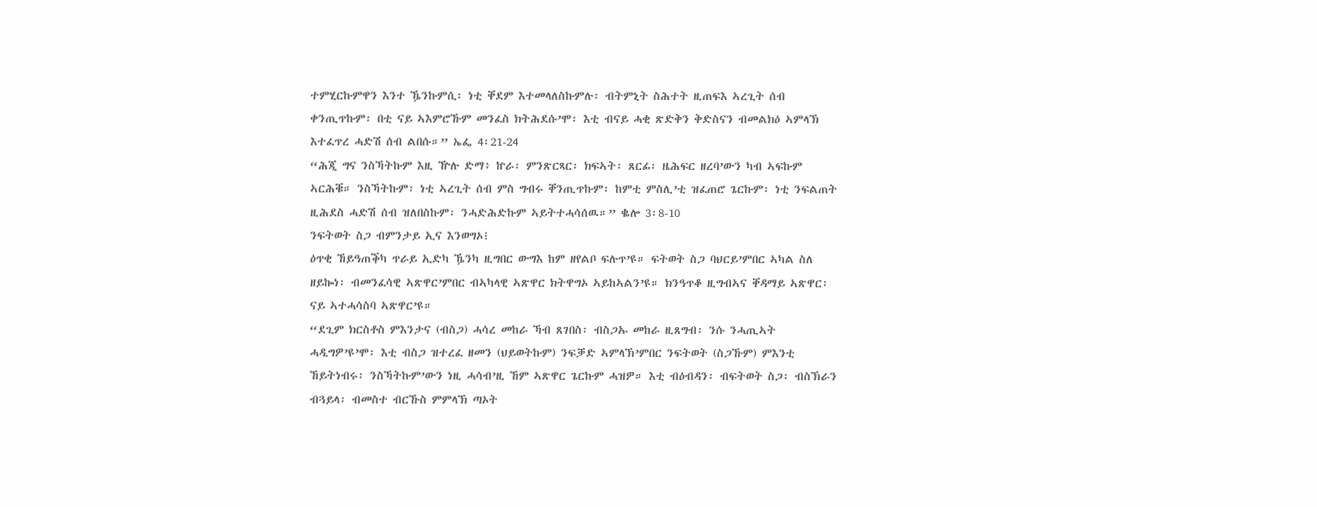ተምሂርኩምዋን እንተ ዄንኩምሲ፡ ነቲ ቐደም እተመላለስኩምሉ፡ ብትምኒት ስሕተት ዚጠፍእ ኣረጊት ሰብ ቀንጢጥኩም፡ በቲ ናይ ኣእምሮኹም መንፈስ ክትሕደሱ’ሞ፡ እቲ ብናይ ሓቂ ጽድቅን ቅድስናን ብመልክዕ ኣምላኽ እተፈጥረ ሓድሽ ሰብ ልበሱ።” ኤፌ 4፡21-24
“ሕጂ ግና ንስኻትኩም እዚ ዅሉ ድማ፥ ኵራ፡ ምንጽርጻር፡ ክፍኣት፡ ጸርፊ፡ ዜሕፍር ዘረባ’ውን ካብ ኣፍኩም ኣርሕቑ። ንስኻትኩም፡ ነቲ ኣረጊት ሰብ ምስ ግብሩ ቐንጢጥኩም፡ ከምቲ ምስሊ’ቲ ዝፈጠሮ ጌርኩም፡ ነቲ ንፍልጠት ዚሕደስ ሓድሽ ሰብ ዝለበስኩም፡ ንሓድሕድኩም ኣይትተሓሳሰዉ።” ቈሎ 3፡8-10
ንፍትወት ስጋ ብምንታይ ኢና እንወግኦ፧
ዕጥቂ ኸይዓጠቕካ ጥራይ ኢድካ ዄንካ ዚግበር ውግእ ከም ዘየልቦ ፍሉጥ’ዩ። ፍትወት ስጋ ባህርይ’ምበር ኣካል ስለ ዘይኰነ፡ ብመንፈሳዊ ኣጽዋር’ምበር ብኣካላዊ ኣጽዋር ክትዋግኦ ኣይከኣልን’ዩ። ክንዓጥቆ ዚግብኣና ቐዳማይ ኣጽዋር፡ ናይ ኣተሓሳስባ ኣጽዋር’ዩ።
“ደጊም ክርስቶስ ምእንታና (ብስጋ) ሓሳረ መከራ ኻብ ጸገበስ፡ ብስጋኡ መከራ ዚጸግብ፡ ንሱ ንሓጢኣት ሓዲግዎ’ዩ’ሞ፡ እቲ ብስጋ ዝተረፈ ዘመን (ህይወትኩም) ንፍቓድ ኣምላኽ’ምበር ንፍትወት (ስጋኹም) ምእንቲ ኸይትነብሩ፡ ንስኻትኩም’ውን ነዚ ሓሳብ’ዚ ኸም ኣጽዋር ጌርኩም ሓዝዎ። እቲ ብዕብዳን፡ ብፍትወት ስጋ፡ ብስኽራን ብጓይላ፡ ብመስተ ብርኹስ ምምላኽ ጣኦት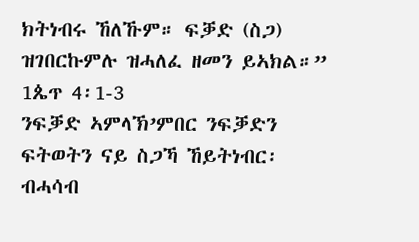ክትነብሩ ኸለኹም። ፍቓድ (ስጋ) ዝገበርኩምሉ ዝሓለፈ ዘመን ይኣክል።” 1ጴጥ 4፡1-3
ንፍቓድ ኣምላኽ’ምበር ንፍቓድን ፍትወትን ናይ ስጋኻ ኸይትነብር፡ ብሓሳብ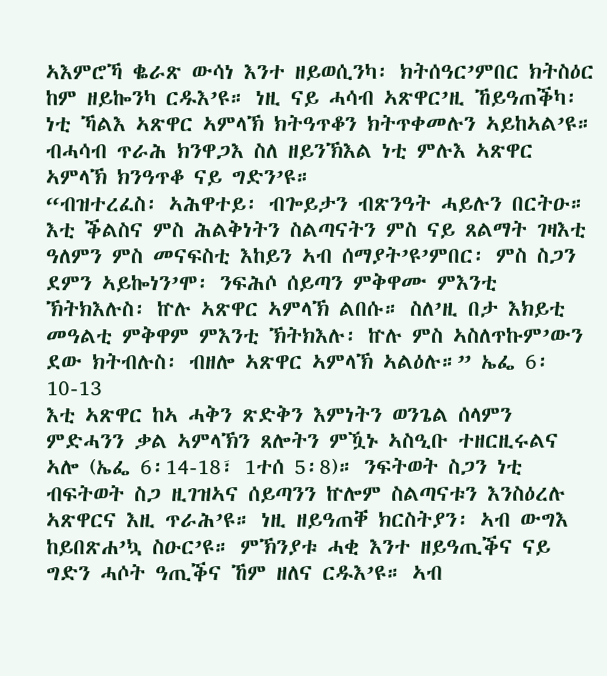ኣእምሮኻ ቈራጽ ውሳነ እንተ ዘይወሲንካ፡ ክትሰዓር’ምበር ክትስዕር ከም ዘይኰንካ ርዱእ’ዩ። ነዚ ናይ ሓሳብ ኣጽዋር’ዚ ኸይዓጠቕካ፡ ነቲ ኻልእ ኣጽዋር ኣምላኽ ክትዓጥቆን ክትጥቀመሉን ኣይከኣል’ዩ። ብሓሳብ ጥራሕ ክንዋጋእ ስለ ዘይንኽእል ነቲ ምሉእ ኣጽዋር ኣምላኽ ክንዓጥቆ ናይ ግድን’ዩ።
“ብዝተረፈስ፡ ኣሕዋተይ፡ ብጐይታን ብጽንዓት ሓይሉን በርትዑ። እቲ ቕልስና ምስ ሕልቅነትን ስልጣናትን ምስ ናይ ጸልማት ገዛእቲ ዓለምን ምስ መናፍስቲ እከይን ኣብ ሰማያት’ዩ’ምበር፡ ምስ ስጋን ደምን ኣይኰነን’ሞ፡ ንፍሕሶ ሰይጣን ምቅዋሙ ምእንቲ ኽትክእሉስ፡ ኵሉ ኣጽዋር ኣምላኽ ልበሱ። ስለ’ዚ በታ እክይቲ መዓልቲ ምቅዋም ምእንቲ ኽትክእሉ፡ ኵሉ ምስ ኣስለጥኩም’ውን ደው ክትብሉስ፡ ብዘሎ ኣጽዋር ኣምላኽ ኣልዕሉ።” ኤፌ 6፡10-13
እቲ ኣጽዋር ከኣ ሓቅን ጽድቅን እምነትን ወንጌል ሰላምን ምድሓንን ቃል ኣምላኽን ጸሎትን ምዃኑ ኣስዒቡ ተዘርዚሩልና ኣሎ (ኤፌ 6፡14-18፣ 1ተሰ 5፡8)። ንፍትወት ስጋን ነቲ ብፍትወት ስጋ ዚገዝኣና ሰይጣንን ኵሎም ስልጣናቱን እንስዕረሉ ኣጽዋርና እዚ ጥራሕ’ዩ። ነዚ ዘይዓጠቐ ክርስትያን፡ ኣብ ውግእ ከይበጽሐ’ኳ ስዑር’ዩ። ምኽንያቱ ሓቂ እንተ ዘይዓጢቕና ናይ ግድን ሓሶት ዓጢቕና ኸም ዘለና ርዱእ’ዩ። ኣብ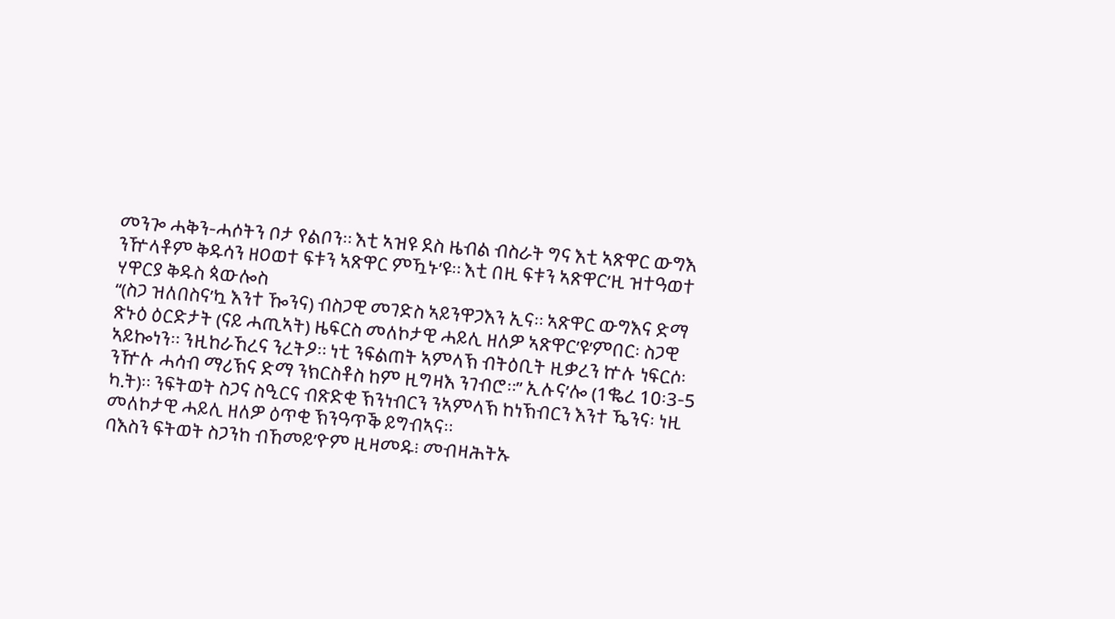መንጐ ሓቅን-ሓሶትን ቦታ የልቦን። እቲ ኣዝዩ ደስ ዜብል ብስራት ግና እቲ ኣጽዋር ውግእ ንዅላቶም ቅዱሳን ዘዐወተ ፍቱን ኣጽዋር ምዃኑ’ዩ። እቲ በዚ ፍቱን ኣጽዋር’ዚ ዝተዓወተ ሃዋርያ ቅዱስ ጳውሎስ
“(ስጋ ዝለበስና’ኳ እንተ ዀንና) ብስጋዊ መገድስ ኣይንዋጋእን ኢና። ኣጽዋር ውግእና ድማ ጽኑዕ ዕርድታት (ናይ ሓጢኣት) ዜፍርስ መለኮታዊ ሓይሊ ዘለዎ ኣጽዋር’ዩ’ምበር፡ ስጋዊ ኣይኰነን። ንዚከራኸረና ንረትዖ። ነቲ ንፍልጠት ኣምላኽ ብትዕቢት ዚቃረን ኵሉ ነፍርሶ፡ ንዅሉ ሓሳብ ማሪኽና ድማ ንክርስቶስ ከም ዚግዛእ ንገብሮ።” ኢሉና’ሎ (1ቈረ 10፡3-5 ካ.ት)። ንፍትወት ስጋና ስዒርና ብጽድቂ ኽንነብርን ንኣምላኽ ከነኽብርን እንተ ዄንና፡ ነዚ መለኮታዊ ሓይሊ ዘለዎ ዕጥቂ ኽንዓጥቕ ይግብኣና።
ባእስን ፍትወት ስጋንከ ብኸመይ’ዮም ዚዛመዱ፧ መብዛሕትኡ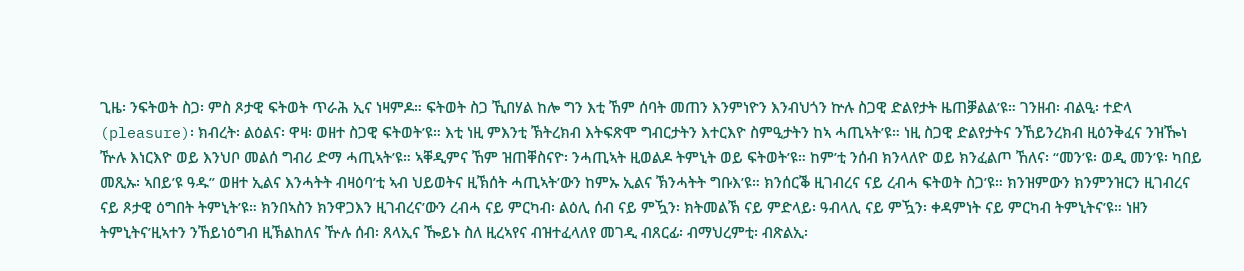ጊዜ፡ ንፍትወት ስጋ፡ ምስ ጾታዊ ፍትወት ጥራሕ ኢና ነዛምዶ። ፍትወት ስጋ ኺበሃል ከሎ ግን እቲ ኸም ሰባት መጠን እንምነዮን እንብህጎን ኵሉ ስጋዊ ድልየታት ዜጠቓልል’ዩ። ገንዘብ፡ ብልዒ፡ ተድላ (pleasure)፡ ክብረት፡ ልዕልና፡ ዋዛ፡ ወዘተ ስጋዊ ፍትወት’ዩ። እቲ ነዚ ምእንቲ ኽትረክብ እትፍጽሞ ግብርታትን እተርእዮ ስምዒታትን ከኣ ሓጢኣት’ዩ። ነዚ ስጋዊ ድልየታትና ንኸይንረክብ ዚዕንቅፈና ንዝዀነ ዅሉ እነርእዮ ወይ እንህቦ መልሰ ግብሪ ድማ ሓጢኣት’ዩ። ኣቐዲምና ኸም ዝጠቐስናዮ፡ ንሓጢኣት ዚወልዶ ትምኒት ወይ ፍትወት’ዩ። ከም’ቲ ንሰብ ክንላለዮ ወይ ክንፈልጦ ኸለና፡ “መን’ዩ፡ ወዲ መን’ዩ፡ ካበይ መጺኡ፡ ኣበይ’ዩ ዓዱ” ወዘተ ኢልና እንሓትት ብዛዕባ’ቲ ኣብ ህይወትና ዚኽሰት ሓጢኣት’ውን ከምኡ ኢልና ኽንሓትት ግቡእ’ዩ። ክንሰርቕ ዚገብረና ናይ ረብሓ ፍትወት ስጋ’ዩ። ክንዝምውን ክንምንዝርን ዚገብረና ናይ ጾታዊ ዕግበት ትምኒት’ዩ። ክንበኣስን ክንዋጋእን ዚገብረና’ውን ረብሓ ናይ ምርካብ፡ ልዕሊ ሰብ ናይ ምዃን፡ ክትመልኽ ናይ ምድላይ፡ ዓብላሊ ናይ ምዃን፡ ቀዳምነት ናይ ምርካብ ትምኒትና’ዩ። ነዘን ትምኒትና’ዚኣተን ንኸይነዕግብ ዚኽልከለና ዅሉ ሰብ፡ ጸላኢና ዀይኑ ስለ ዚረኣየና ብዝተፈላለየ መገዲ ብጸርፊ፡ ብማህረምቲ፡ ብጽልኢ፡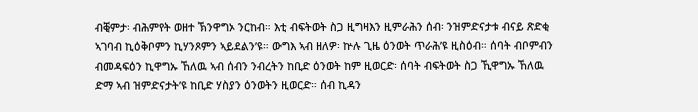ብቒምታ፡ ብሕምየት ወዘተ ኽንዋግኦ ንርከብ። እቲ ብፍትወት ስጋ ዚግዛእን ዚምራሕን ሰብ፡ ንዝምድናታቱ ብናይ ጽድቂ ኣገባብ ኪዕቅቦምን ኪሃንጾምን ኣይደልን’ዩ። ውግእ ኣብ ዘለዎ፡ ኵሉ ጊዜ ዕንወት ጥራሕ’ዩ ዚስዕብ። ሰባት ብቦምብን ብመዳፍዕን ኪዋግኡ ኸለዉ ኣብ ሰብን ንብረትን ከቢድ ዕንወት ከም ዚወርድ፡ ሰባት ብፍትወት ስጋ ኺዋግኡ ኸለዉ ድማ ኣብ ዝምድናታት’ዩ ከቢድ ሃስያን ዕንወትን ዚወርድ። ሰብ ኪዳን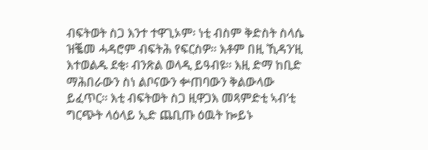ብፍትወት ስጋ እንተ ተዋጊኦም፡ ነቲ ብስም ቅድስት ስላሴ ዝቘመ ሓዳሮም ብፍትሕ የፍርስዎ። እቶም በዚ ኺዳን’ዚ እተወልዱ ደቂ፡ ብንጽል ወላዲ ይዓብዩ። እዚ ድማ ከቢድ ማሕበራውን ስነ ልቦናውን ቍጠባውን ቅልውላው ይፈጥር። እቲ ብፍትወት ስጋ ዚዋጋእ መጻምድቲ ኣብ’ቲ ግርጭት ላዕላይ ኢድ ጨቢጡ ዕዉት ኰይኑ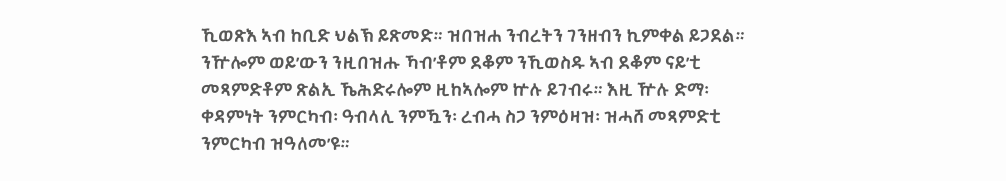ኺወጽእ ኣብ ከቢድ ህልኽ ይጽመድ። ዝበዝሐ ንብረትን ገንዘብን ኪምቀል ይጋደል። ንዅሎም ወይ’ውን ንዚበዝሑ ኻብ’ቶም ደቆም ንኺወስዱ ኣብ ደቆም ናይ’ቲ መጻምድቶም ጽልኢ ኼሕድሩሎም ዚከኣሎም ኵሉ ይገብሩ። እዚ ዅሉ ድማ፡ ቀዳምነት ንምርካብ፡ ዓብላሊ ንምዃን፡ ረብሓ ስጋ ንምዕዛዝ፡ ዝሓሸ መጻምድቲ ንምርካብ ዝዓለመ’ዩ።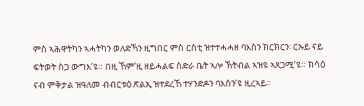ምስ ኣሕዋትካን ኣሓትካን ወለድኻን ዚግበር ምስ ርስቲ ዝተተሓሓዘ ባእስን ክርክርን፡ ርኡይ ናይ ፍትወት ስጋ ውግእ’ዩ። በዚ ኸም’ዚ ዘይሓልፍ ስድራ ቤት ኣሎ ኽትብል ኣዝዩ ኣጸጋሚ’ዩ። ክሳዕ ናብ ምቅታል ዝዓለመ ብብርቱዕ ጽልኢ ዝተደረኸ ተሃንድዶን ባእስን’ዩ ዚረኣይ።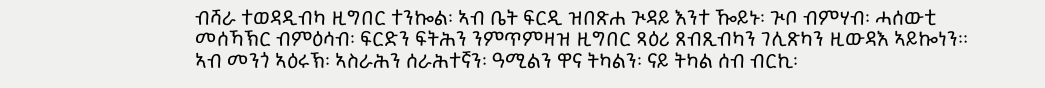ብሻራ ተወዳዲብካ ዚግበር ተንኰል፡ ኣብ ቤት ፍርዲ ዝበጽሐ ጒዳይ እንተ ዀይኑ፡ ጒቦ ብምሃብ፡ ሓሰውቲ መሰኻኽር ብምዕሳብ፡ ፍርድን ፍትሕን ንምጥምዛዝ ዚግበር ጻዕሪ ጸብጺብካን ገሊጽካን ዚውዳእ ኣይኰነን።
ኣብ መንጎ ኣዕሩኽ፡ ኣስራሕን ሰራሕተኛን፡ ዓሚልን ዋና ትካልን፡ ናይ ትካል ሰብ ብርኪ፡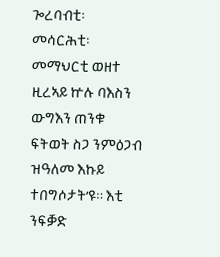ጐረባብቲ፡ መሳርሕቲ፡ መማህርቲ ወዘተ ዚረኣይ ኵሉ ባእስን ውግእን ጠንቁ ፍትወት ስጋ ንምዕጋብ ዝዓለመ እኩይ ተበግሶታት’ዩ። እቲ ንፍቓድ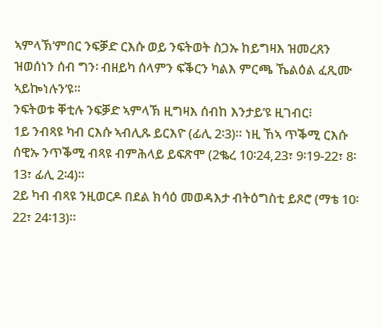ኣምላኽ’ምበር ንፍቓድ ርእሱ ወይ ንፍትወት ስጋኡ ከይግዛእ ዝመረጸን ዝወሰነን ሰብ ግን፡ ብዘይካ ሰላምን ፍቕርን ካልእ ምርጫ ኼልዕል ፈጺሙ ኣይኰነሉን’ዩ።
ንፍትወቱ ቐቲሉ ንፍቓድ ኣምላኽ ዚግዛእ ሰብከ እንታይ’ዩ ዚገብር፧
1ይ ንብጻዩ ካብ ርእሱ ኣብሊጹ ይርእዮ (ፊሊ 2፡3)። ነዚ ኸኣ ጥቕሚ ርእሱ ሰዊኡ ንጥቕሚ ብጻዩ ብምሕላይ ይፍጽሞ (2ቈረ 10፡24,23፣ 9፡19-22፣ 8፡13፣ ፊሊ 2፡4)።
2ይ ካብ ብጻዩ ንዚወርዶ በደል ክሳዕ መወዳእታ ብትዕግስቲ ይጾሮ (ማቴ 10፡22፣ 24፡13)።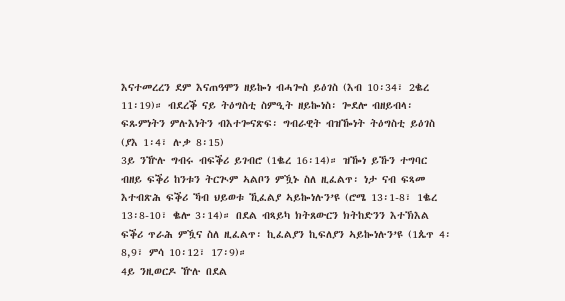እናተመረረን ደም እናጠዓሞን ዘይኰነ ብሓጐስ ይዕገስ (እብ 10፡34፣ 2ቈረ 11፡19)። ብደረቕ ናይ ትዕግስቲ ስምዒት ዘይኰነስ፡ ጐደሎ ብዘይብላ፡ ፍጹምነትን ምሉእነትን ብእተጐናጽፍ፡ ግብራዊት ብዝዀነት ትዕግስቲ ይዕገስ (ያእ 1፡4፣ ሉቃ 8፡15)
3ይ ንዅሉ ግብሩ ብፍቕሪ ይገብሮ (1ቈረ 16፡14)። ዝዀነ ይኹን ተግባር ብዘይ ፍቕሪ ከንቱን ትርጒም ኣልቦን ምዃኑ ስለ ዚፈልጥ፡ ነታ ናብ ፍጻመ እተብጽሕ ፍቕሪ ኻብ ህይወቱ ኺፈልያ ኣይኰነሉን’ዩ (ሮሜ 13፡1-8፣ 1ቈረ 13፡8-10፣ ቈሎ 3፡14)። በደል ብጻይካ ክትጸውርን ክትከድንን እተኽእል ፍቕሪ ጥራሕ ምዃና ስለ ዚፈልጥ፡ ኪፈልያን ኪፍለያን ኣይኰነሉን’ዩ (1ጴጥ 4፡8,9፣ ምሳ 10፡12፣ 17፡9)።
4ይ ንዚወርዶ ዅሉ በደል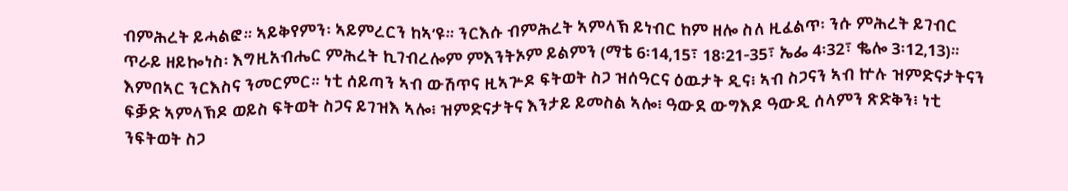ብምሕረት ይሓልፎ። ኣይቅየምን፡ ኣይምረርን ከኣ’ዩ። ንርእሱ ብምሕረት ኣምላኽ ይነብር ከም ዘሎ ስለ ዚፈልጥ፡ ንሱ ምሕረት ይገብር ጥራይ ዘይኰነስ፡ እግዚአብሔር ምሕረት ኪገብረሎም ምእንትኦም ይልምን (ማቴ 6፡14,15፣ 18፡21-35፣ ኤፌ 4፡32፣ ቈሎ 3፡12,13)።
እምበኣር ንርእስና ንመርምር። ነቲ ሰይጣን ኣብ ውሽጥና ዚኣጕዶ ፍትወት ስጋ ዝሰዓርና ዕዉታት ዲና፧ ኣብ ስጋናን ኣብ ኵሉ ዝምድናታትናን ፍቓድ ኣምላኽዶ ወይስ ፍትወት ስጋና ይገዝእ ኣሎ፧ ዝምድናታትና እንታይ ይመስል ኣሎ፧ ዓውደ ውግእዶ ዓውዲ ሰላምን ጽድቅን፧ ነቲ ንፍትወት ስጋ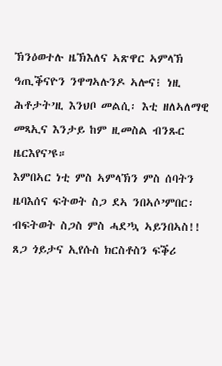ኽንዕወተሉ ዜኽእለና ኣጽዋር ኣምላኽ ዓጢቕናዮን ንዋግኣሉንዶ ኣሎና፧ ነዚ ሕቶታት’ዚ እንህቦ መልሲ፡ እቲ ዘለኣለማዊ መጻኢና እንታይ ከም ዚመስል ብንጹር ዜርእየና’ዩ።
እምበኣር ነቲ ምስ ኣምላኽን ምስ ሰባትን ዜባእሰና ፍትወት ስጋ ደኣ ንበኣሶ’ምበር፡ ብፍትወት ስጋስ ምስ ሓደ’ኳ ኣይንበኣስ!!
ጸጋ ጎይታና ኢየሱስ ክርስቶስን ፍቕሪ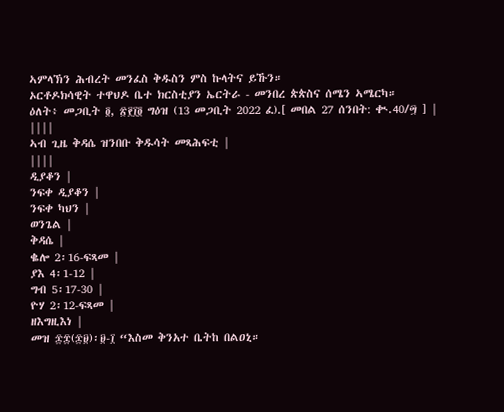ኣምላኽን ሕብረት መንፈስ ቅዱስን ምስ ኩላትና ይኹን።
ኦርቶዶክሳዊት ተዋህዶ ቤተ ክርስቲያን ኤርትራ - መንበረ ጵጵስና ሰሜን ኣሜርካ።
ዕለት፥ መጋቢት ፬, ፳፻፲፬ ግዕዝ (13 መጋቢት 2022 ፈ).[ መበል 27 ሰንበት: ቊ.40/፵ ] |
||||
ኣብ ጊዜ ቅዳሴ ዝንበቡ ቅዱሳት መጻሕፍቲ |
||||
ዲያቆን |
ንፍቀ ዲያቆን |
ንፍቀ ካህን |
ወንጌል |
ቅዳሴ |
ቈሎ 2፡16-ፍጻመ |
ያእ 4፡1-12 |
ግብ 5፡17-30 |
ዮሃ 2፡12-ፍጻመ |
ዘእግዚእነ |
መዝ ፷፰(፷፱)፡፱-፲ “እስመ ቅንአተ ቤትከ በልዐኒ።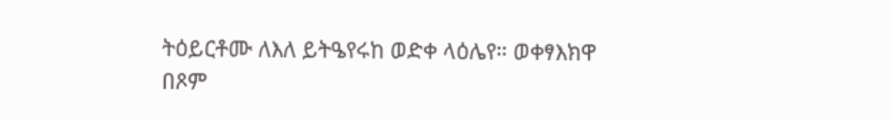ትዕይርቶሙ ለእለ ይትዔየሩከ ወድቀ ላዕሌየ። ወቀፃእክዋ በጾም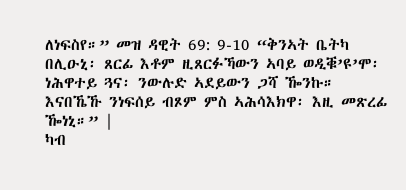ለነፍስየ።” መዝ ዳዊት 69: 9-10 “ቅንኣት ቤትካ በሊዑኒ፡ ጸርፊ እቶም ዚጸርፉኻውን ኣባይ ወዲቑ’ዩ’ሞ፡ ነሕዋተይ ጓና፡ ንውሉድ ኣደይውን ጋሻ ዀንኩ። እናበኼኹ ንነፍሰይ ብጾም ምስ ኣሕሳእክዋ፡ እዚ መጽረፊ ዀነኒ።” |
ካብ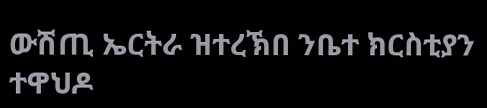ውሽጢ ኤርትራ ዝተረኽበ ንቤተ ክርስቲያን ተዋህዶ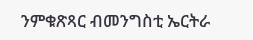ንምቁጽጻር ብመንግስቲ ኤርትራ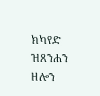ክካየድ ዝጸንሐን ዘሎን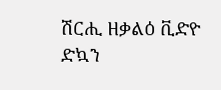ሽርሒ ዘቃልዕ ቪድዮ
ድኳን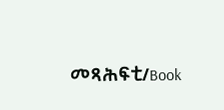መጻሕፍቲ/Book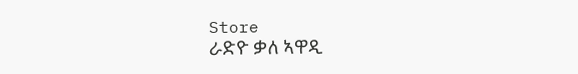Store
ራድዮ ቃለ ኣዋዲ